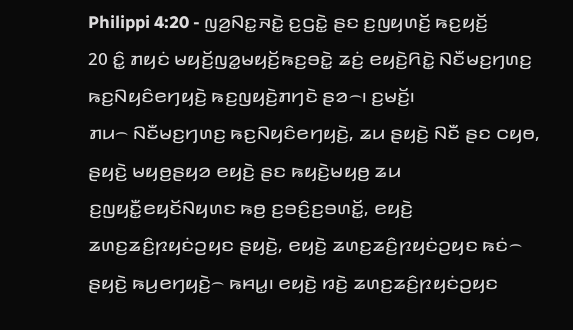Philippi 4:20 - ꤜꤤ꤬ꤡꤢ꤭ꤏꤢꤧ꤭ ꤢ꤬ꤞꤢꤧ꤭ ꤔꤢ ꤢ꤬ꤜꤟꤛꤢꤩ꤬ ꤒꤢ꤬ꤟꤢꤩ꤬
20 ꤢꤨ꤭ ꤊꤟꤢꤦ ꤗꤟꤢꤩ꤬ꤜꤤ꤭ꤗꤟꤢꤩ꤬ꤒꤢ꤬ꤋꤢꤧ꤭ ꤘꤢꤦ꤬ ꤕꤟꤢꤧ꤬ꤖꤢꤧ꤭ ꤡꤢꤪꤗꤢ꤬ꤚꤛꤢ꤬ ꤒꤢ꤬ꤡꤟꤢꤨꤕꤚꤟꤢꤧ꤬ ꤒꤢ꤬ꤜꤟꤢꤧ꤬ꤊꤚꤢꤧ ꤔꤤ꤮꤯ ꤢ꤬ꤗꤢꤩ꤬꤯
ꤊꤣ꤮ ꤡꤢꤪꤗꤢ꤬ꤚꤛꤢ꤬ ꤒꤢ꤬ꤡꤟꤢꤨꤕꤚꤟꤢꤧ꤬, ꤘꤣ ꤔꤟꤢꤧ꤬ ꤡꤢꤪ ꤔꤢ ꤍꤟꤥ, ꤔꤟꤢꤧ꤬ ꤗꤟꤥ꤬ꤔꤟꤤ ꤕꤟꤢꤧ꤬ ꤔꤢ ꤒꤟꤢꤧ꤬ꤗꤟꤥ꤬ ꤘꤣ ꤢ꤬ꤜꤟꤢꤪ꤭ꤕꤟꤢꤩꤡꤟꤛꤢ ꤒꤥ꤬ ꤢ꤬ꤋꤢꤨ꤬ꤢ꤬ꤋꤛꤢꤩ꤭, ꤕꤟꤢꤧ꤬ ꤘꤛꤢ꤬ꤘꤢꤨ꤬ꤐꤟꤢꤦꤑꤟꤢ ꤔꤟꤢꤧ꤬, ꤕꤟꤢꤧ꤬ ꤘꤛꤢ꤬ꤘꤢꤨ꤬ꤐꤟꤢꤦꤑꤟꤢ ꤒꤢꤦ꤮ ꤔꤟꤢꤧ꤬ ꤒꤣ꤬ꤕꤚꤟꤢꤧ꤬꤮ ꤒꤌꤣ꤭꤯ ꤕꤟꤢꤧ꤬ ꤙꤢꤧ꤬ ꤘꤛꤢ꤬ꤘꤢꤨ꤬ꤐꤟꤢꤦꤑꤟꤢ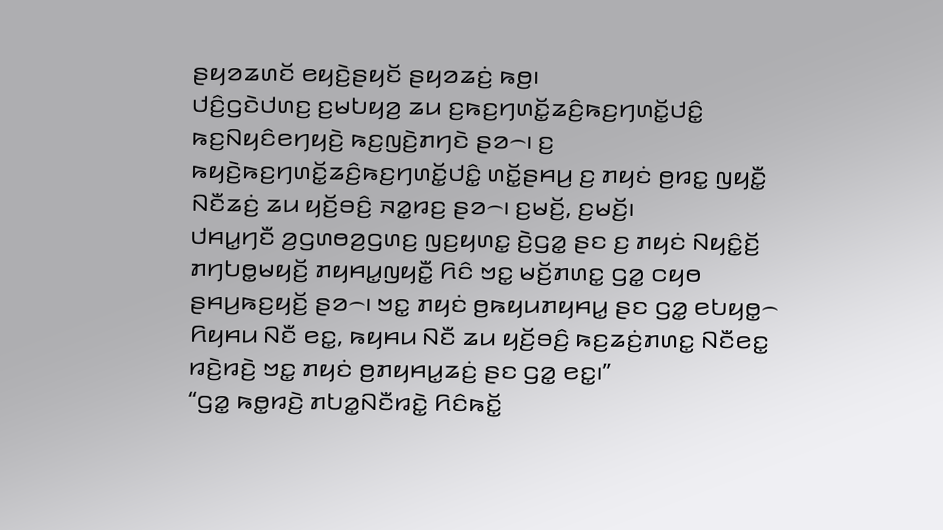ꤔꤟꤤꤘꤛꤢꤩ ꤕꤟꤢꤧ꤬ꤔꤟꤢꤩ ꤔꤟꤤꤘꤢꤦ꤬ ꤒꤥ꤬꤯
ꤓꤢꤨ꤬ꤞꤢꤧꤓꤛꤢ꤬ ꤢ꤬ꤗꤝꤟꤤ꤬ ꤘꤣ ꤢ꤬ꤒꤢ꤬ꤚꤛꤢꤩ꤭ꤘꤢꤨ꤬ꤒꤢ꤬ꤚꤛꤢꤩ꤭ꤓꤢꤨ꤭ ꤒꤢ꤬ꤡꤟꤢꤨꤕꤚꤟꤢꤧ꤬ ꤒꤢ꤬ꤜꤢꤧ꤬ꤊꤚꤢꤧ ꤔꤤ꤮꤯ ꤢ꤬ ꤒꤟꤢꤧ꤬ꤒꤢ꤬ꤚꤛꤢꤩ꤭ꤘꤢꤨ꤬ꤒꤢ꤬ꤚꤛꤢꤩ꤭ꤓꤢꤨ꤭ ꤛꤢꤩ꤭ꤔꤌꤣ꤬ ꤢ꤬ ꤊꤟꤢꤦ ꤥ꤬ꤙꤢ꤭ ꤜꤟꤢꤪ꤭ ꤡꤢꤪꤘꤢꤦ꤬ ꤘꤣ ꤟꤢꤩ꤬ꤋꤢꤨ꤬ ꤏꤤ꤭ꤙꤢ꤬ ꤔꤤ꤮꤯ ꤢ꤬ꤗꤢꤩ꤬, ꤢ꤬ꤗꤢꤩ꤬꤯
ꤓꤌꤣ꤭ꤚꤢꤪ ꤤ꤬ꤞꤛꤥꤤ꤬ꤞꤛꤢ꤬ ꤜꤢ꤬ꤟꤛꤢ꤭ ꤢꤧ꤬ꤞꤤ꤭ ꤔꤢ ꤢ꤬ ꤊꤟꤢꤦ ꤡꤟꤢꤨ꤭ꤢꤩ꤬ ꤊꤚꤝꤥ꤭ꤗꤟꤢꤩ꤬ ꤊꤟꤌꤣ꤭ꤜꤟꤢꤪ꤭ ꤖꤢꤨ ꤠꤢ꤭ ꤗꤢꤩ꤬ꤊꤛꤢ꤭ ꤞꤤ꤭ ꤍꤟꤥ ꤔꤌꤣ꤬ꤒꤢ꤬ꤟꤢꤩ꤬ ꤔꤤ꤮꤯ ꤠꤢ꤭ ꤊꤟꤢꤦ ꤥ꤬ꤒꤟꤣꤊꤟꤌꤣ꤭ ꤔꤢ ꤞꤤ꤭ ꤕꤝꤟꤥ꤭꤮ ꤖꤟꤌꤣ ꤡꤢꤪ ꤕꤢ꤭, ꤒꤟꤌꤣ ꤡꤢꤪ ꤘꤣ ꤟꤢꤩ꤬ꤋꤢꤨ꤬ ꤒꤢ꤬ꤘꤢꤦ꤬ꤊꤛꤢ꤭ ꤡꤢꤪꤕꤢ꤭ ꤙꤢꤧ꤬ꤙꤢꤧ꤬ ꤠꤢ꤭ ꤊꤟꤢꤦ ꤥ꤬ꤊꤟꤌꤣ꤭ꤘꤢꤦ꤬ ꤔꤢ ꤞꤤ꤭ ꤕꤢ꤭꤯”
“ꤞꤤ꤭ ꤒꤥ꤭ꤙꤢꤧ꤬ ꤊꤝꤤ꤭ꤡꤢꤪꤙꤢꤧ꤭ ꤖꤢꤨꤒꤢꤩ꤭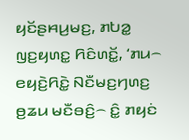ꤟꤢꤩꤔꤌꤣ꤬ꤗꤢ꤬, ꤊꤝꤤ꤭ ꤜꤢ꤬ꤟꤛꤢ꤭ ꤖꤢꤨꤛꤢꤩ꤭, ‘ꤊꤣ꤮ ꤕꤟꤢꤧ꤬ꤖꤢꤧ꤭ ꤡꤢꤪꤗꤢ꤬ꤚꤛꤢ꤬ ꤥ꤬ꤘꤣ ꤗꤢꤪꤋꤢꤨ꤬꤮ ꤢꤨ꤭ ꤊꤟꤢꤦ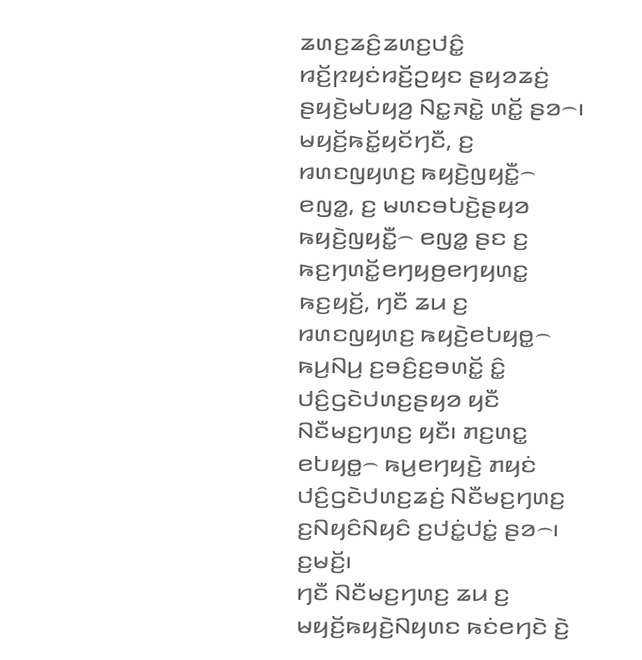ꤘꤛꤢ꤬ꤘꤢꤨ꤬ꤘꤛꤢ꤬ꤓꤢꤨ꤭ ꤙꤢꤩ꤬ꤐꤟꤢꤦꤙꤢꤩ꤬ꤑꤟꤢ ꤔꤟꤤꤘꤢꤦ꤬ ꤔꤟꤢꤧ꤬ꤗꤝꤟꤤ꤬ ꤡꤢ꤭ꤏꤢꤧ꤭ ꤛꤢꤩ꤭ ꤔꤤ꤮꤯
ꤗꤟꤢꤩ꤬ꤒꤢꤩ꤭ꤟꤢꤩꤚꤢꤪ, ꤢ꤬ ꤙꤛꤢꤜꤟꤛꤢ꤬ ꤒꤟꤢꤧ꤬ꤜꤟꤢꤪ꤭꤮ ꤕꤜꤤ꤭, ꤢ꤬ ꤗꤛꤢꤋꤝꤢꤧ꤬ꤔꤟꤤ ꤒꤟꤢꤧ꤬ꤜꤟꤢꤪ꤭꤮ ꤕꤜꤤ꤭ ꤔꤢ ꤢ꤬ ꤒꤢ꤬ꤚꤛꤢꤩ꤭ꤕꤚꤟꤥ꤬ꤕꤚꤟꤛꤢ꤭ ꤒꤢ꤬ꤟꤢꤩ꤬, ꤚꤢꤪ ꤘꤣ ꤢ꤬ ꤙꤛꤢꤜꤟꤛꤢ꤬ ꤒꤟꤢꤧ꤬ꤕꤝꤟꤥ꤭꤮ ꤒꤣ꤬ꤡꤣ꤬ ꤢ꤬ꤋꤢꤨ꤬ꤢ꤬ꤋꤛꤢꤩ꤭ ꤢꤨ꤭ ꤓꤢꤨ꤬ꤞꤢꤧꤓꤛꤢ꤬ꤔꤟꤤ ꤟꤢꤪ ꤡꤢꤪꤗꤢ꤬ꤚꤛꤢ꤬ ꤟꤢꤪ꤯ ꤊꤢ꤬ꤛꤢ꤭ ꤕꤝꤟꤥ꤭꤮ ꤒꤣ꤬ꤕꤚꤟꤢꤧ꤬ ꤊꤟꤢꤦ ꤓꤢꤨ꤬ꤞꤢꤧꤓꤛꤢ꤬ꤘꤢꤦ꤬ ꤡꤢꤪꤗꤢ꤬ꤚꤛꤢ꤬ ꤢ꤬ꤡꤟꤢꤨꤡꤟꤢꤨ ꤢ꤬ꤓꤢꤦ꤭ꤓꤢꤦ꤭ ꤔꤤ꤮꤯ ꤢ꤬ꤗꤢꤩ꤬꤯
ꤚꤢꤪ ꤡꤢꤪꤗꤢ꤬ꤚꤛꤢ꤬ ꤘꤣ ꤢ꤬ ꤗꤟꤢꤩ꤬ꤒꤟꤢꤧ꤬ꤡꤟꤛꤢ ꤒꤢꤦꤕꤚꤢꤧ ꤢꤧ꤬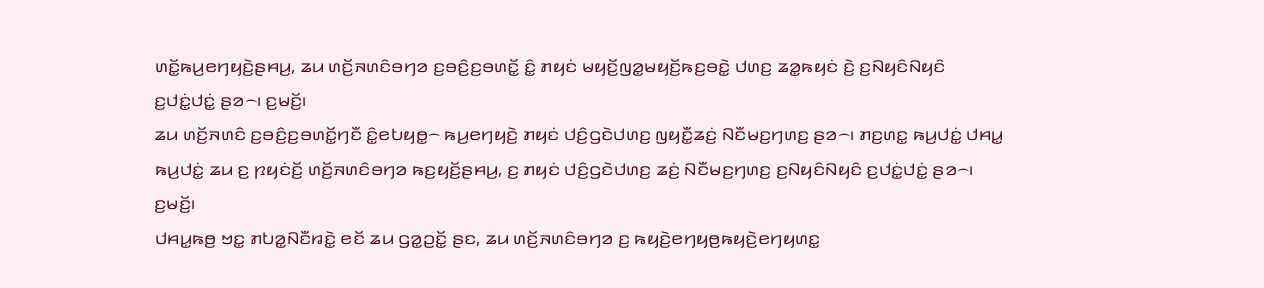ꤛꤢꤩ꤭ꤒꤣ꤬ꤕꤚꤟꤢꤧ꤬ꤔꤌꤣ꤬, ꤘꤣ ꤛꤢꤩ꤬ꤏꤛꤢꤨꤋꤚꤤ ꤢ꤬ꤋꤢꤨ꤬ꤢ꤬ꤋꤛꤢꤩ꤭ ꤢꤨ꤭ ꤊꤟꤢꤦ ꤗꤟꤢꤩ꤬ꤜꤤ꤭ꤗꤟꤢꤩ꤬ꤒꤢ꤬ꤋꤢꤧ꤭ ꤓꤛꤢ꤬ ꤘꤤ꤭ꤒꤟꤢꤦ ꤢꤧ꤬ ꤢ꤬ꤡꤟꤢꤨꤡꤟꤢꤨ ꤢ꤬ꤓꤢꤦ꤭ꤓꤢꤦ꤭ ꤔꤤ꤮꤯ ꤢ꤬ꤗꤢꤩ꤬꤯
ꤘꤣ ꤛꤢꤩ꤬ꤏꤛꤢꤨ ꤢ꤬ꤋꤢꤨ꤬ꤢ꤬ꤋꤛꤢꤩ꤭ꤚꤢꤪ ꤢꤨ꤭ꤕꤝꤟꤥ꤭꤮ ꤒꤣ꤬ꤕꤚꤟꤢꤧ꤬ ꤊꤟꤢꤦ ꤓꤢꤨ꤬ꤞꤢꤧꤓꤛꤢ꤬ ꤜꤟꤢꤪ꤭ꤘꤢꤦ꤬ ꤡꤢꤪꤗꤢ꤬ꤚꤛꤢ꤬ ꤔꤤ꤮꤯ ꤊꤢ꤬ꤛꤢ꤭ ꤒꤣ꤬ꤓꤢꤦ꤭ ꤓꤌꤣ꤭ ꤒꤣ꤬ꤓꤢꤦ꤭ ꤘꤣ ꤢ꤬ ꤐꤟꤢꤦꤢꤩ꤬ ꤛꤢꤩ꤬ꤏꤛꤢꤨꤋꤚꤤ ꤒꤢ꤬ꤟꤢꤩ꤬ꤔꤌꤣ꤬, ꤢ꤬ ꤊꤟꤢꤦ ꤓꤢꤨ꤬ꤞꤢꤧꤓꤛꤢ꤬ ꤘꤢꤦ꤬ ꤡꤢꤪꤗꤢ꤬ꤚꤛꤢ꤬ ꤢ꤬ꤡꤟꤢꤨꤡꤟꤢꤨ ꤢ꤬ꤓꤢꤦ꤭ꤓꤢꤦ꤭ ꤔꤤ꤮꤯ ꤢ꤬ꤗꤢꤩ꤬꤯
ꤓꤌꤣ꤭ꤒꤥ꤬ ꤠꤢ꤭ ꤊꤝꤤ꤭ꤡꤢꤪꤙꤢꤧ꤭ ꤕꤢꤩ ꤘꤣ ꤞꤤ꤭ꤑꤢꤩ꤭ ꤔꤢ, ꤘꤣ ꤛꤢꤩ꤬ꤏꤛꤢꤨꤋꤚꤤ ꤢ꤬ ꤒꤟꤢꤧ꤬ꤕꤚꤟꤥ꤬ꤒꤟꤢꤧ꤬ꤕꤚꤟꤛꤢ꤭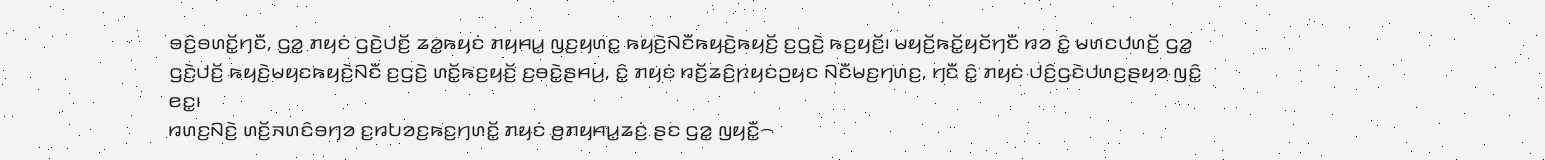ꤋꤢꤨ꤬ꤋꤛꤢꤩ꤭ꤚꤢꤪ, ꤞꤤ꤭ ꤊꤟꤢꤦ ꤞꤢꤧ꤬ꤓꤢꤩ꤬ ꤘꤤ꤭ꤒꤟꤢꤦ ꤊꤟꤌꤣ꤭ ꤜꤢ꤬ꤟꤛꤢ꤭ ꤒꤟꤢꤧ꤬ꤡꤢꤪꤒꤟꤢꤧ꤬ꤒꤟꤢꤩ꤬ ꤢ꤬ꤞꤢꤧ꤬ ꤒꤢ꤬ꤟꤢꤩ꤬꤯ ꤗꤟꤢꤩ꤬ꤒꤢꤩ꤭ꤟꤢꤩꤚꤢꤪ ꤙꤤ ꤢꤨ꤭ ꤗꤛꤢꤓꤛꤢꤩ꤬ ꤞꤤ꤭ ꤞꤢꤧ꤬ꤓꤢꤩ꤬ ꤒꤟꤢꤧ꤬ꤗꤟꤢꤒꤟꤢꤧ꤬ꤡꤢꤪ ꤢ꤬ꤞꤢꤧ꤬ ꤛꤢꤩ꤭ꤒꤢ꤬ꤟꤢꤩ꤬ ꤢ꤬ꤋꤢꤧ꤭ꤔꤌꤣ꤬, ꤢꤨ꤭ ꤊꤟꤢꤦ ꤙꤢꤩ꤬ꤘꤢꤨ꤬ꤐꤟꤢꤦꤑꤟꤢ ꤡꤢꤪꤗꤢ꤬ꤚꤛꤢ꤬, ꤚꤢꤪ ꤢꤨ꤭ ꤊꤟꤢꤦ ꤓꤢꤨ꤬ꤞꤢꤧꤓꤛꤢ꤬ꤔꤟꤤ ꤜꤢꤨ꤭ ꤕꤢ꤭꤯
ꤙꤛꤢ꤬ꤡꤢꤧ꤬ ꤛꤢꤩ꤬ꤏꤛꤢꤨꤋꤚꤤ ꤢ꤬ꤙꤝꤤꤢ꤬ꤒꤢ꤬ꤚꤛꤢꤩ꤭ ꤊꤟꤢꤦ ꤥ꤬ꤊꤟꤌꤣ꤭ꤘꤢꤦ꤬ ꤔꤢ ꤞꤤ꤭ ꤜꤟꤢꤪ꤭꤮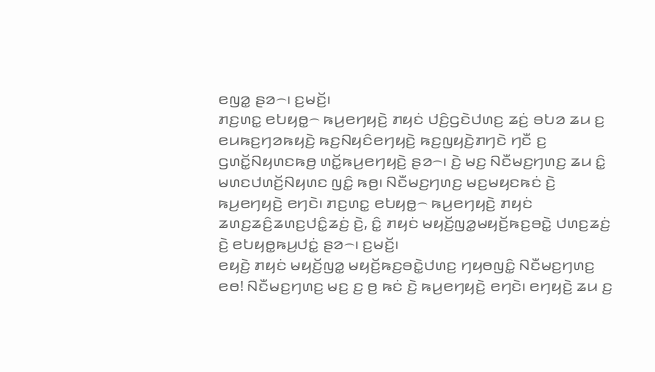ꤕꤜꤤ꤭ ꤔꤤ꤮꤯ ꤢ꤬ꤗꤢꤩ꤬꤯
ꤊꤢ꤬ꤛꤢ꤭ ꤕꤝꤟꤥ꤭꤮ ꤒꤣ꤬ꤕꤚꤟꤢꤧ꤬ ꤊꤟꤢꤦ ꤓꤢꤨ꤬ꤞꤢꤧꤓꤛꤢ꤬ ꤘꤢꤦ꤬ ꤋꤝꤤ ꤘꤣ ꤢ꤬ ꤕꤣꤒꤢ꤬ꤚꤤꤒꤟꤢꤧ꤬ ꤒꤢ꤬ꤡꤟꤢꤨꤕꤚꤟꤢꤧ꤬ ꤒꤢ꤬ꤜꤟꤢꤧ꤬ꤊꤚꤢꤧ ꤚꤢꤪ ꤢ꤬ ꤞꤛꤢꤩ꤭ꤡꤟꤛꤢꤒꤥ꤬ ꤛꤢꤩ꤭ꤒꤣ꤬ꤕꤚꤟꤢꤧ꤬ ꤔꤤ꤮꤯ ꤢꤧ꤬ ꤗꤢ꤬ ꤡꤢꤪꤗꤢ꤬ꤚꤛꤢ꤬ ꤘꤣ ꤢꤨ꤭ ꤗꤛꤢꤓꤛꤢꤩ꤬ꤡꤟꤛꤢ ꤜꤢꤨ꤭ ꤒꤥ꤬꤯ ꤡꤢꤪꤗꤢ꤬ꤚꤛꤢ꤬ ꤗꤢ꤬ꤗꤟꤢꤒꤢꤦ ꤢꤧ꤬ ꤒꤣ꤬ꤕꤚꤟꤢꤧ꤬ ꤕꤚꤢꤧ꤯ ꤊꤢ꤬ꤛꤢ꤭ ꤕꤝꤟꤥ꤭꤮ ꤒꤣ꤬ꤕꤚꤟꤢꤧ꤬ ꤊꤟꤢꤦ ꤘꤛꤢ꤬ꤘꤢꤨ꤬ꤘꤛꤢ꤬ꤓꤢꤨ꤭ꤘꤢꤦ꤬ ꤢꤧ꤬, ꤢꤨ꤭ ꤊꤟꤢꤦ ꤗꤟꤢꤩ꤬ꤜꤤ꤭ꤗꤟꤢꤩ꤬ꤒꤢ꤬ꤋꤢꤧ꤭ ꤓꤛꤢ꤬ꤘꤢꤦ꤬ ꤢꤧ꤬ ꤕꤝꤟꤥ꤭ꤒꤣ꤬ꤓꤢꤦ꤭ ꤔꤤ꤮꤯ ꤢ꤬ꤗꤢꤩ꤬꤯
ꤕꤟꤢꤧ꤬ ꤊꤟꤢꤦ ꤗꤟꤢꤩ꤬ꤜꤤ꤭ ꤗꤟꤢꤩ꤬ꤒꤢ꤬ꤋꤢꤧ꤭ꤓꤛꤢ꤬ ꤚꤟꤥꤜꤢꤨ꤭ ꤡꤢꤪꤗꤢ꤬ꤚꤛꤢ꤬ ꤕꤥ! ꤡꤢꤪꤗꤢ꤬ꤚꤛꤢ꤬ ꤗꤢ꤬ ꤢ꤬ ꤥ꤬ ꤒꤢꤦ ꤢꤧ꤬ ꤒꤣ꤬ꤕꤚꤟꤢꤧ꤬ ꤕꤚꤢꤧ꤯ ꤕꤚꤟꤢꤧ꤬ ꤘꤣ ꤢ꤬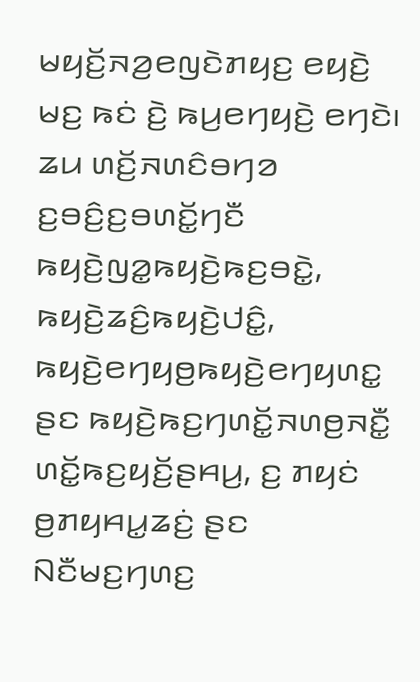ꤗꤟꤢꤩ꤬ꤏꤤ꤬ꤕꤜꤢꤧꤊꤟꤢ꤬ ꤕꤟꤢꤧ꤬ ꤗꤢ꤬ ꤒꤢꤦ ꤢꤧ꤬ ꤒꤣ꤬ꤕꤚꤟꤢꤧ꤬ ꤕꤚꤢꤧ꤯ ꤘꤣ ꤛꤢꤩ꤬ꤏꤛꤢꤨꤋꤚꤤ ꤢ꤬ꤋꤢꤨ꤬ꤢ꤬ꤋꤛꤢꤩ꤭ꤚꤢꤪ ꤒꤟꤢꤧ꤬ꤜꤤ꤭ꤒꤟꤢꤧ꤬ꤒꤢ꤬ꤋꤢꤧ꤭, ꤒꤟꤢꤧ꤬ꤘꤢꤨ꤬ꤒꤟꤢꤧ꤬ꤓꤢꤨ꤭, ꤒꤟꤢꤧ꤬ꤕꤚꤟꤥ꤬ꤒꤟꤢꤧ꤬ꤕꤚꤟꤛꤢ꤭ ꤔꤢ ꤒꤟꤢꤧ꤬ꤒꤢ꤬ꤚꤛꤢꤩ꤭ꤏꤛꤥ꤬ꤏꤢꤪ꤭ ꤛꤢꤩ꤭ꤒꤢ꤬ꤟꤢꤩ꤬ꤔꤌꤣ꤬, ꤢ꤬ ꤊꤟꤢꤦ ꤥ꤬ꤊꤟꤌꤣ꤭ꤘꤢꤦ꤬ ꤔꤢ ꤡꤢꤪꤗꤢ꤬ꤚꤛꤢ꤬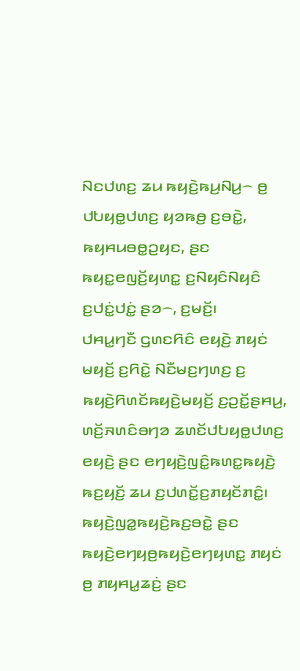ꤡꤢꤓꤛꤢ꤬ ꤘꤣ ꤒꤟꤢꤧ꤬ꤒꤣ꤬ꤡꤣ꤬꤮ ꤥ꤬ ꤓꤝꤟꤥ꤭ꤓꤛꤢ꤬ ꤟꤤꤒꤥ꤬ ꤢ꤬ꤋꤢꤧ꤭, ꤒꤟꤌꤣꤋꤥ꤭ꤑꤟꤢ, ꤔꤢ ꤒꤟꤢ꤭ꤕꤜꤢꤩ꤬ꤟꤛꤢ꤭ ꤢ꤬ꤡꤟꤢꤨꤡꤟꤢꤨ ꤢ꤬ꤓꤢꤦ꤭ꤓꤢꤦ꤭ ꤔꤤ꤮, ꤢ꤬ꤗꤢꤩ꤬꤯
ꤓꤌꤣ꤭ꤚꤢꤪ ꤞꤛꤢꤖꤢꤨ ꤕꤟꤢꤧ꤬ ꤊꤟꤢꤦ ꤗꤟꤢꤩ꤬ ꤢ꤬ꤖꤢꤧ꤭ ꤡꤢꤪꤗꤢ꤬ꤚꤛꤢ꤬ ꤢ꤬ ꤒꤟꤢꤧ꤬ꤖꤛꤢꤩꤒꤟꤢꤧ꤬ꤗꤟꤢꤩ꤬ ꤢ꤬ꤑꤢꤩ꤭ꤔꤌꤣ꤬, ꤛꤢꤩ꤬ꤏꤛꤢꤨꤋꤚꤤ ꤘꤛꤢꤩꤓꤝꤟꤥ꤭ꤓꤛꤢ꤬ ꤕꤟꤢꤧ꤬ ꤔꤢ ꤕꤚꤟꤢꤧ꤬ꤜꤢꤨ꤭ꤒꤛꤢ꤭ꤒꤟꤢꤧ꤬ ꤒꤢ꤬ꤟꤢꤩ꤬ ꤘꤣ ꤢ꤬ꤓꤛꤢꤩ꤭ꤢ꤬ꤊꤟꤢꤩꤊꤢꤨ꤭꤯ ꤒꤟꤢꤧ꤬ꤜꤤ꤭ꤒꤟꤢꤧ꤬ꤒꤢ꤬ꤋꤢꤧ꤭ ꤔꤢ ꤒꤟꤢꤧ꤬ꤕꤚꤟꤥ꤬ꤒꤟꤢꤧ꤬ꤕꤚꤟꤛꤢ꤭ ꤊꤟꤢꤦ ꤥ꤬ ꤊꤟꤌꤣ꤭ꤘꤢꤦ꤬ ꤔꤢ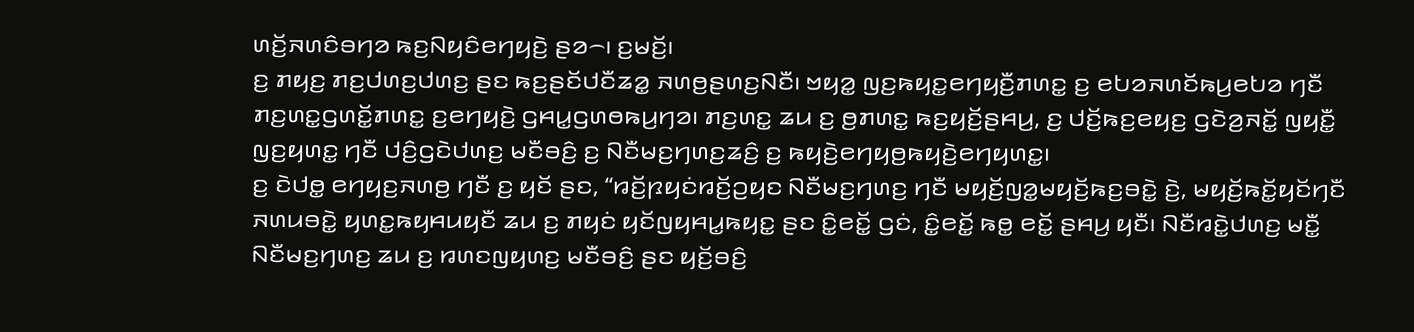ꤛꤢꤩ꤬ꤏꤛꤢꤨꤋꤚꤤ ꤒꤢ꤬ꤡꤟꤢꤨꤕꤚꤟꤢꤧ꤬ ꤔꤤ꤮꤯ ꤢ꤬ꤗꤢꤩ꤬꤯
ꤢ꤬ ꤊꤟꤢ꤬ ꤊꤢ꤬ꤓꤛꤢ꤬ꤓꤛꤢ꤬ ꤔꤢ ꤒꤢ꤬ꤔꤢꤩꤓꤢꤪꤘꤤ꤭ ꤏꤛꤥ꤬ꤔꤛꤢ꤬ꤡꤢꤪ꤯ ꤠꤟꤤ꤭ ꤜꤢ꤬ꤒꤟꤢ꤭ꤕꤚꤟꤢꤪ꤬ꤊꤛꤢ꤭ ꤢ꤬ ꤕꤝꤤꤏꤛꤢꤩꤒꤣ꤬ꤕꤝꤤ ꤚꤢꤪ ꤊꤢ꤬ꤛꤢ꤭ꤞꤛꤢꤩ꤭ꤊꤛꤢ꤭ ꤢ꤬ꤕꤚꤟꤢꤧ꤬ ꤞꤌꤣ꤭ꤞꤛꤥꤒꤣ꤬ꤚꤤ꤯ ꤊꤢ꤬ꤛꤢ꤭ ꤘꤣ ꤢ꤬ ꤥ꤬ꤊꤛꤢ꤭ ꤒꤢ꤬ꤟꤢꤩ꤬ꤔꤌꤣ꤬, ꤢ꤬ ꤓꤢꤩ꤬ꤒꤢ꤬ꤕꤟꤢ꤬ ꤞꤢꤧꤤ꤬ꤏꤢꤩ꤭ ꤜꤟꤢꤪ꤭ ꤜꤢ꤬ꤟꤛꤢ꤭ ꤚꤢꤪ ꤓꤢꤨ꤬ꤞꤢꤧꤓꤛꤢ꤬ ꤗꤢꤪꤋꤢꤨ꤬ ꤢ꤬ ꤡꤢꤪꤗꤢ꤬ꤚꤛꤢ꤬ꤘꤢꤨ꤬ ꤢ꤬ ꤒꤟꤢꤧ꤬ꤕꤚꤟꤥ꤬ꤒꤟꤢꤧ꤬ꤕꤚꤟꤛꤢ꤭꤯
ꤢ꤬ ꤢꤧꤓꤥ꤭ ꤕꤚꤟꤢ꤬ꤏꤛꤥ꤬ ꤚꤢꤪ ꤢ꤬ ꤟꤢꤩ ꤔꤢ, “ꤙꤢꤩ꤬ꤐꤟꤢꤦꤙꤢꤩ꤬ꤑꤟꤢ ꤡꤢꤪꤗꤢ꤬ꤚꤛꤢ꤬ ꤚꤢꤪ ꤗꤟꤢꤩ꤬ꤜꤤ꤭ꤗꤟꤢꤩ꤬ꤒꤢ꤬ꤋꤢꤧ꤭ ꤢꤧ꤬, ꤗꤟꤢꤩ꤬ꤒꤢꤩ꤭ꤟꤢꤩꤚꤢꤪ ꤏꤛꤣꤋꤢꤧ꤭ ꤟꤛꤢ꤭ꤒꤟꤌꤣꤟꤢꤪ ꤘꤣ ꤢ꤬ ꤊꤟꤢꤦ ꤟꤢꤩꤜꤟꤌꤣ꤭ꤒꤟꤢ꤭ ꤔꤢ ꤢꤨ꤭ꤕꤢꤩ꤭ ꤞꤢꤦ, ꤢꤨ꤭ꤕꤢꤩ꤭ ꤒꤥ꤭ ꤕꤢꤩ꤭ ꤔꤌꤣ꤬ ꤟꤢꤪ꤯ ꤡꤢꤪꤙꤢꤧ꤭ꤓꤛꤢ꤬ ꤗꤢꤪ꤭ ꤡꤢꤪꤗꤢ꤬ꤚꤛꤢ꤬ ꤘꤣ ꤢ꤬ ꤙꤛꤢꤜꤟꤛꤢ꤬ ꤗꤢꤪꤋꤢꤨ꤬ ꤔꤢ ꤟꤢꤩ꤬ꤋꤢꤨ꤬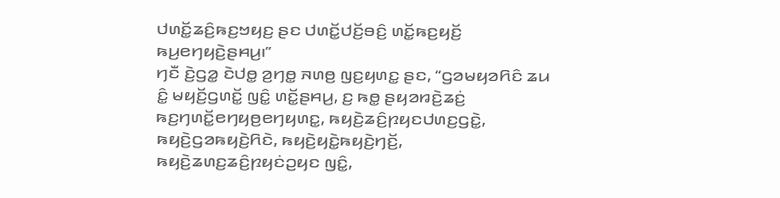ꤓꤛꤢꤩ꤭ꤘꤢꤨ꤬ꤒꤢ꤬ꤠꤟꤢ꤬ ꤔꤢ ꤓꤛꤢꤩ꤭ꤓꤢꤩ꤬ꤋꤢꤨ꤬ ꤛꤢꤩ꤭ꤒꤢ꤬ꤟꤢꤩ꤬ ꤒꤣ꤬ꤕꤚꤟꤢꤧ꤬ꤔꤌꤣ꤬꤯”
ꤚꤢꤪ ꤢꤧ꤬ꤞꤤ꤭ ꤢꤧꤓꤥ꤭ ꤤ꤬ꤚꤥ꤭ ꤏꤛꤥ꤬ ꤜꤢ꤬ꤟꤛꤢ꤭ ꤔꤢ, “ꤞꤤꤗꤟꤤꤖꤢꤨ ꤘꤣ ꤢꤨ꤭ ꤗꤟꤢꤩ꤬ꤞꤛꤢꤩ꤭ ꤜꤢꤨ꤭ ꤛꤢꤩ꤭ꤔꤌꤣ꤬, ꤢ꤬ ꤒꤥ꤭ ꤔꤟꤤꤙꤢꤧ꤬ꤘꤢꤦ꤬ ꤒꤢ꤬ꤚꤛꤢꤩ꤭ꤕꤚꤟꤥ꤬ꤕꤚꤟꤛꤢ꤭, ꤒꤟꤢꤧ꤬ꤘꤢꤨ꤬ꤐꤟꤢꤓꤛꤢ꤬ꤞꤢꤧ꤭, ꤒꤟꤢꤧ꤬ꤞꤤꤒꤟꤢꤧ꤬ꤖꤢꤧ, ꤒꤟꤢꤧ꤬ꤟꤢꤧ꤭ꤒꤟꤢꤧ꤬ꤚꤢꤩ꤬, ꤒꤟꤢꤧ꤬ꤘꤛꤢ꤬ꤘꤢꤨ꤬ꤐꤟꤢꤦꤑꤟꤢ ꤜꤢꤨ꤭,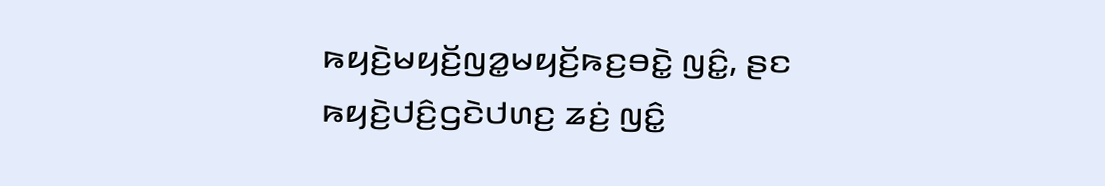ꤒꤟꤢꤧ꤬ꤗꤟꤢꤩ꤬ꤜꤤ꤭ꤗꤟꤢꤩ꤬ꤒꤢ꤬ꤋꤢꤧ꤭ ꤜꤢꤨ꤭, ꤔꤢ ꤒꤟꤢꤧ꤬ꤓꤢꤨ꤬ꤞꤢꤧꤓꤛꤢ꤬ ꤘꤢꤦ꤬ ꤜꤢꤨ꤭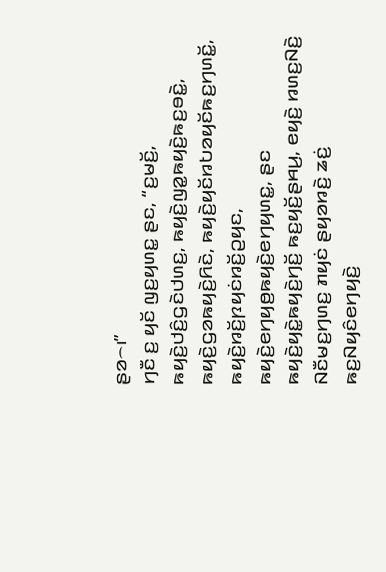ꤔꤤ꤮꤯”
ꤚꤢꤪ ꤢ꤬ ꤟꤢꤩ ꤜꤢ꤬ꤟꤛꤢ꤭ ꤔꤢ, “ꤢ꤬ꤗꤢꤩ꤬, ꤒꤟꤢꤧ꤬ꤓꤢꤨ꤬ꤞꤢꤧꤓꤛꤢ꤬, ꤒꤟꤢꤧ꤬ꤜꤤ꤭ꤒꤟꤢꤧ꤬ꤒꤢ꤬ꤋꤢꤧ꤭, ꤒꤟꤢꤧ꤬ꤞꤤꤒꤟꤢꤧ꤬ꤖꤢꤧ, ꤒꤟꤢꤧ꤬ꤟꤢꤩꤙꤝꤤꤟꤢꤩꤒꤢ꤬ꤚꤛꤢꤩ꤭, ꤒꤟꤢꤧ꤬ꤙꤢꤩ꤬ꤐꤟꤢꤦꤙꤢꤩ꤬ꤑꤟꤢ, ꤒꤟꤢꤧ꤬ꤕꤚꤟꤥ꤬ꤒꤟꤢꤧ꤬ꤕꤚꤟꤛꤢ꤭, ꤔꤢ ꤒꤟꤢꤧ꤬ꤟꤢꤧ꤭ꤒꤟꤢꤧ꤬ꤚꤢꤩ꤬ ꤒꤢ꤬ꤟꤢꤩ꤬ꤔꤌꤣ꤬, ꤕꤟꤢꤧ꤬ ꤙꤛꤢ꤬ꤡꤢꤧ꤬ ꤡꤢꤪꤗꤢ꤬ꤚꤛꤢ꤬ ꤊꤟꤢꤦ ꤔꤟꤤꤙꤢꤧ꤬ ꤘꤢꤦ꤬ ꤒꤢ꤬ꤡꤟꤢꤨꤕꤚꤟꤢꤧ꤬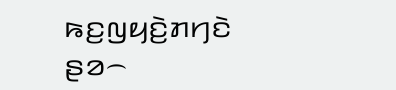ꤒꤢ꤬ꤜꤟꤢꤧ꤬ꤊꤚꤢꤧ ꤔꤤ꤮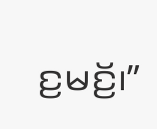ꤢ꤬ꤗꤢꤩ꤬꤯”